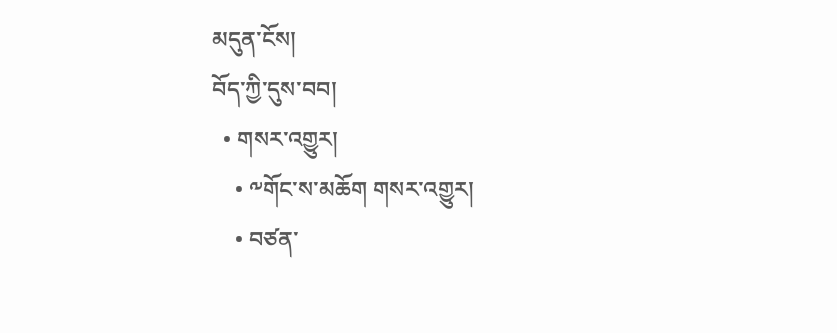མདུན་ངོས།
བོད་ཀྱི་དུས་བབ།
  • གསར་འགྱུར།
    • ༸གོང་ས་མཆོག གསར་འགྱུར།
    • བཙན་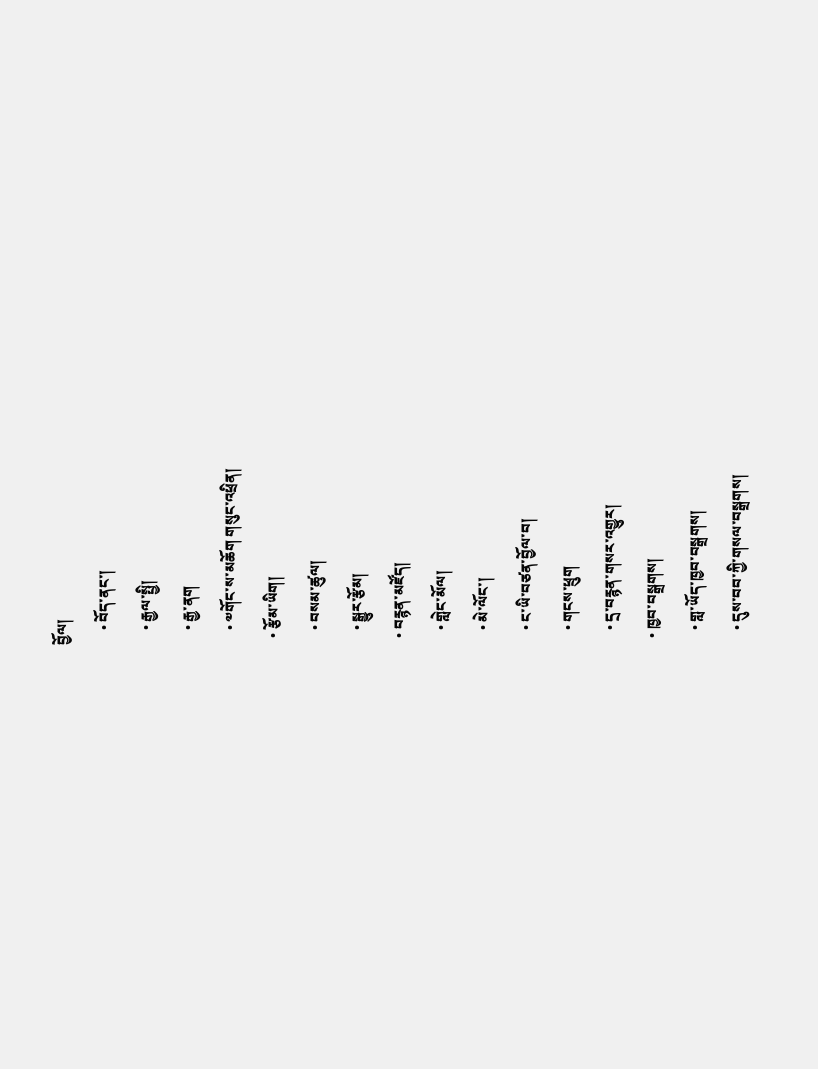བྱོལ།
    • བོད་ནང་།
    • རྒྱལ་སྤྱི།
    • རྒྱ་ནག
    • ༧གོང་ས་མཆོག གསུང་འཕྲིན།
  • རྩོམ་ཡིག།
    • བསམ་ཚུལ།
    • སྒྱུར་རྩོམ།
  • བརྙན་མཛོད།
    • གླེང་མོལ།
    • མེ་ལོང་།
    • ང་ཡི་བཙན་བྱོལ་བ།
    • གངས་ཕྲུག
    • དྲ་བརྙན་གསར་འགྱུར།
  • ཁྱབ་བསྒྲགས།
    • གླ་ཡོད་ཁྱབ་བསྒྲགས།
    • དུས་བབ་ཀྱི་གསལ་བསྒྲགས།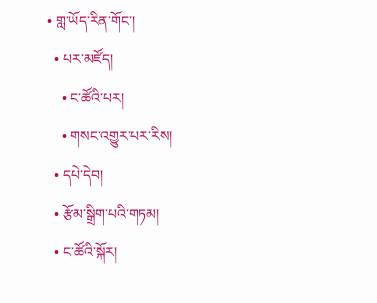• གླ་ཡོད་རིན་གོང་།
  • པར་མཛོད།
    • ང་ཚོའི་པར།
    • གསང་འགྱུར་པར་རིས།
  • དཔེ་དེབ།
  • རྩོམ་སྒྲིག་པའི་གཏམ།
  • ང་ཚོའི་སྐོར།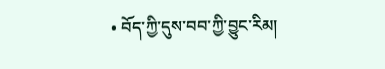• བོད་ཀྱི་དུས་བབ་ཀྱི་བྱུང་རིམ།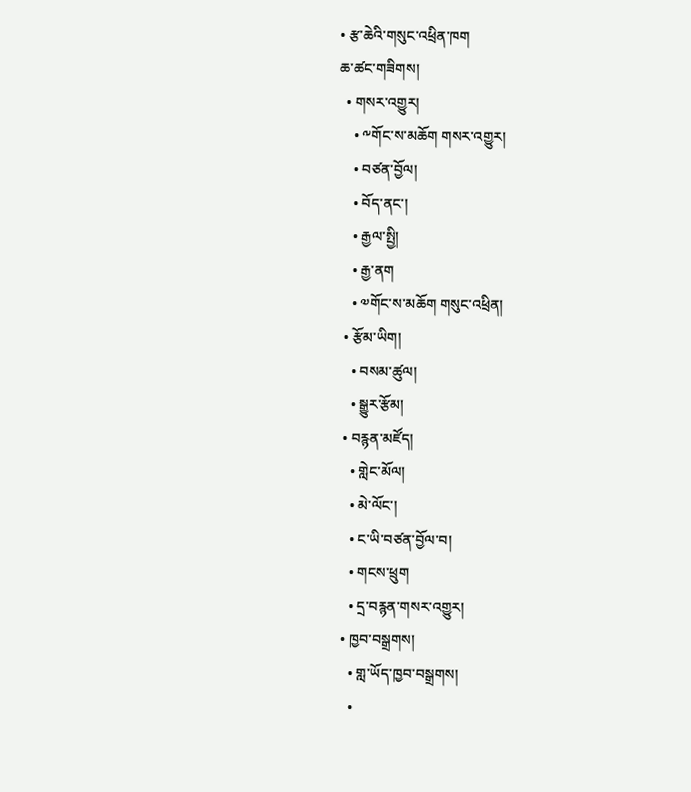• རྩ་ཆེའི་གསུང་འཕྲིན་ཁག
ཆ་ཚང་གཟིགས།
  • གསར་འགྱུར།
    • ༸གོང་ས་མཆོག གསར་འགྱུར།
    • བཙན་བྱོལ།
    • བོད་ནང་།
    • རྒྱལ་སྤྱི།
    • རྒྱ་ནག
    • ༧གོང་ས་མཆོག གསུང་འཕྲིན།
  • རྩོམ་ཡིག།
    • བསམ་ཚུལ།
    • སྒྱུར་རྩོམ།
  • བརྙན་མཛོད།
    • གླེང་མོལ།
    • མེ་ལོང་།
    • ང་ཡི་བཙན་བྱོལ་བ།
    • གངས་ཕྲུག
    • དྲ་བརྙན་གསར་འགྱུར།
  • ཁྱབ་བསྒྲགས།
    • གླ་ཡོད་ཁྱབ་བསྒྲགས།
    •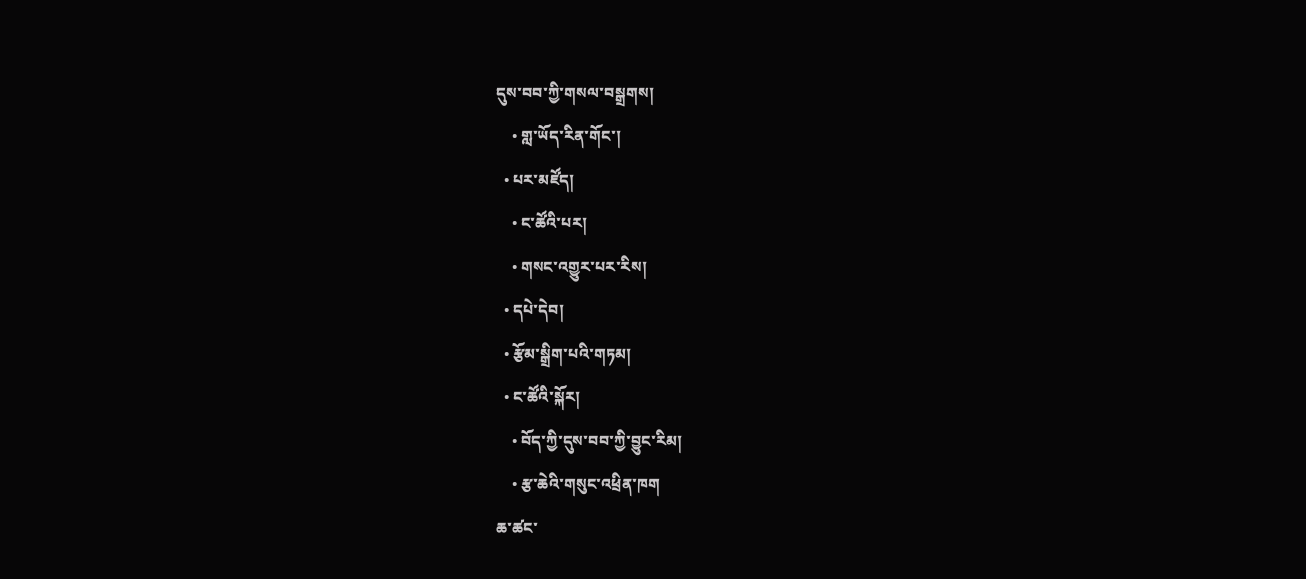དུས་བབ་ཀྱི་གསལ་བསྒྲགས།
    • གླ་ཡོད་རིན་གོང་།
  • པར་མཛོད།
    • ང་ཚོའི་པར།
    • གསང་འགྱུར་པར་རིས།
  • དཔེ་དེབ།
  • རྩོམ་སྒྲིག་པའི་གཏམ།
  • ང་ཚོའི་སྐོར།
    • བོད་ཀྱི་དུས་བབ་ཀྱི་བྱུང་རིམ།
    • རྩ་ཆེའི་གསུང་འཕྲིན་ཁག
ཆ་ཚང་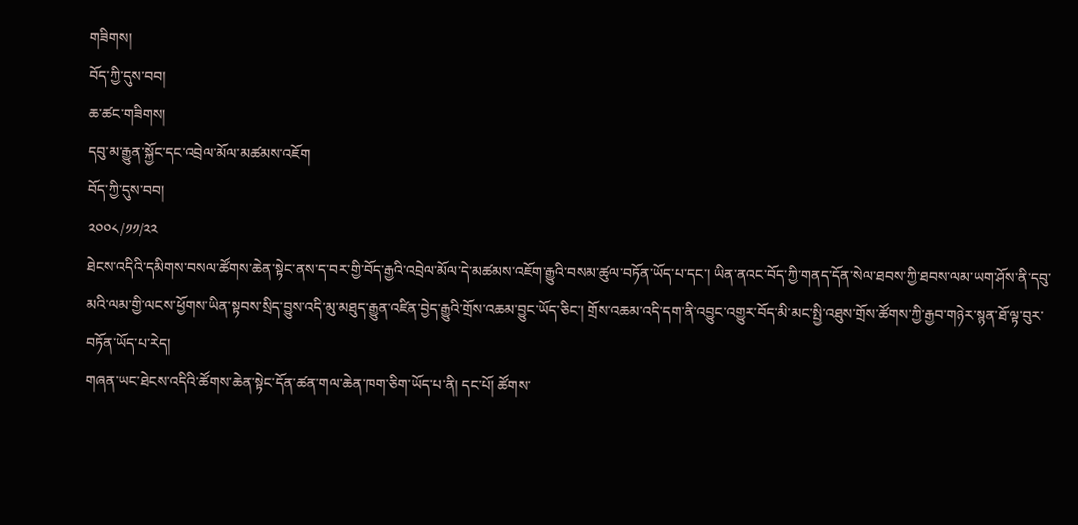གཟིགས།
བོད་ཀྱི་དུས་བབ།
ཆ་ཚང་གཟིགས།
དབུ་མ་རྒྱུན་སྐྱོང་དང་འབྲེལ་མོལ་མཚམས་འཇོག
བོད་ཀྱི་དུས་བབ།
༢༠༠༨/༡༡/༢༢
ཐེངས་འདིའི་དམིགས་བསལ་ཚོགས་ཆེན་སྟེང་ནས་ད་བར་གྱི་བོད་རྒྱའི་འབྲེལ་མོལ་དེ་མཚམས་འཇོག་རྒྱུའི་བསམ་ཚུལ་བཏོན་ཡོད་པ་དང་། ཡིན་ནའང་བོད་ཀྱི་གནད་དོན་སེལ་ཐབས་ཀྱི་ཐབས་ལམ་ཡག་ཤོས་ནི་དབུ་མའི་ལམ་གྱི་ལངས་ཕྱོགས་ཡིན་སྟབས་སྲིད་བྱུས་འདི་མུ་མཐུད་རྒྱུན་འཛིན་བྱེད་རྒྱུའི་གྲོས་འཆམ་བྱུང་ཡོད་ཅིང་། གྲོས་འཆམ་འདི་དག་ནི་འབྱུང་འགྱུར་བོད་མི་མང་སྤྱི་འཐུས་གྲོས་ཚོགས་ཀྱི་རྒྱབ་གཉེར་སྙན་ཐོ་ལྟ་བུར་བཏོན་ཡོད་པ་རེད།
གཞན་ཡང་ཐེངས་འདིའི་ཚོགས་ཆེན་སྟེང་དོན་ཚན་གལ་ཆེན་ཁག་ཅིག་ཡོད་པ་ནི། དང་པོ། ཚོགས་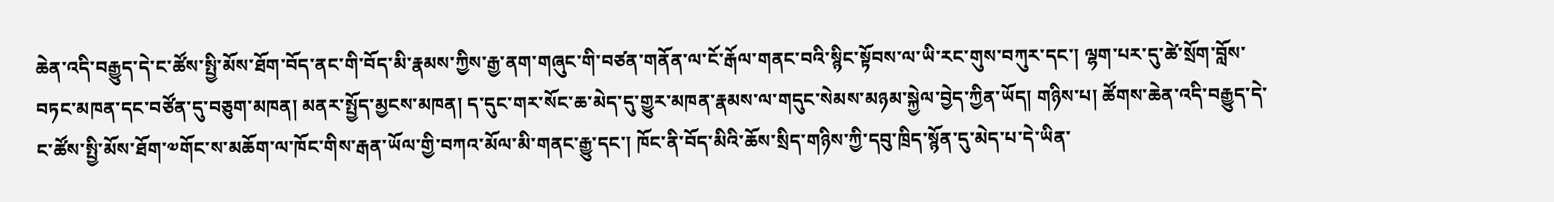ཆེན་འདི་བརྒྱུད་དེ་ང་ཚོས་སྤྱི་མོས་ཐོག་བོད་ནང་གི་བོད་མི་རྣམས་ཀྱིས་རྒྱ་ནག་གཞུང་གི་བཙན་གནོན་ལ་ངོ་རྒོལ་གནང་བའི་སྙིང་སྟོབས་ལ་ཡི་རང་གུས་བཀུར་དང་། ལྷག་པར་དུ་ཚེ་སྲོག་བློས་བཏང་མཁན་དང་བཙོན་དུ་བཅུག་མཁན། མནར་སྤྱོད་མྱངས་མཁན། ད་དུང་གར་སོང་ཆ་མེད་དུ་གྱུར་མཁན་རྣམས་ལ་གདུང་སེམས་མཉམ་སྐྱེལ་བྱེད་ཀྱིན་ཡོད། གཉིས་པ། ཚོགས་ཆེན་འདི་བརྒྱུད་དེ་ང་ཚོས་སྤྱི་མོས་ཐོག་༧གོང་ས་མཆོག་ལ་ཁོང་གིས་རྒན་ཡོལ་གྱི་བཀའ་མོལ་མི་གནང་རྒྱུ་དང་། ཁོང་ནི་བོད་མིའི་ཆོས་སྲིད་གཉིས་ཀྱི་དབུ་ཁྲིད་སྙོན་དུ་མེད་པ་དེ་ཡིན་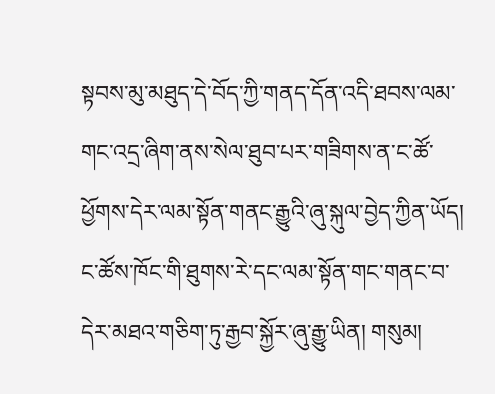སྟབས་མུ་མཐུད་དེ་བོད་ཀྱི་གནད་དོན་འདི་ཐབས་ལམ་གང་འདྲ་ཞིག་ནས་སེལ་ཐུབ་པར་གཟིགས་ན་ང་ཚོ་ཕྱོགས་དེར་ལམ་སྟོན་གནང་རྒྱུའི་ཞུ་སྐུལ་བྱེད་ཀྱིན་ཡོད། ང་ཚོས་ཁོང་གི་ཐུགས་རེ་དང་ལམ་སྟོན་གང་གནང་བ་དེར་མཐའ་གཅིག་ཏུ་རྒྱབ་སྐྱོར་ཞུ་རྒྱུ་ཡིན། གསུམ།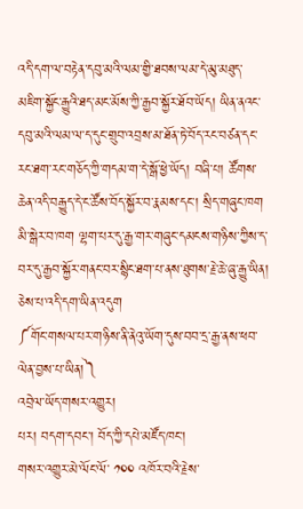འདི་དག་ལ་བརྟེན་དབུ་མའི་ལམ་གྱི་ཐབས་ལམ་དེ་མུ་མཐུད་མཇིག་སྐྱོང་རྒྱུའི་ཐད་མང་མོས་ཀྱི་རྒྱབ་སྐྱོར་ཐོབ་ཡོད། ཡིན་ནའང་དབུ་མའི་ལམ་ལ་ད་དུང་གྲུབ་འབྲས་མ་ཐོན་ཏེ་བོད་རང་བཙན་དང་རང་ཐག་རང་གཅོད་ཀྱི་གདམ་ག་དེ་སྒོ་ཕྱེ་ཡོད། བཞི་པ། ཚོགས་ཆེན་འདི་བརྒྱུད་དེ་ང་ཚོས་བོད་སྐྱོར་བ་རྣམས་དང་། སྲིད་གཞུང་ཁག མི་སྒེར་བ་ཁག ལྷག་པར་དུ་རྒྱ་གར་གཞུང་དམངས་གཉིས་ཀྱིས་ད་བར་དུ་རྒྱབ་སྐྱོར་གནང་བར་སྙིང་ཐག་པ་ནས་ཐུགས་རྗེ་ཆེ་ཞུ་རྒྱུ་ཡིན། ཅེས་པ་འདི་དག་ཡིན་འདུག
༼གོང་གསལ་པར་གཉིས་ནི་ནེའུ་ཡོག་དུས་བབ་དྲ་རྒྱ་ནས་ཕབ་ལེན་བྱས་པ་ཡིན།༽
འབྲེལ་ཡོད་གསར་འགྱུར།
པར། བདག་དབང་། བོད་ཀྱི་དཔེ་མཛོད་ཁང་།
གསར་འགྱུར་མེ་ལོང་ལོ་ ༡༠༠ འཁོར་བའི་རྗེས་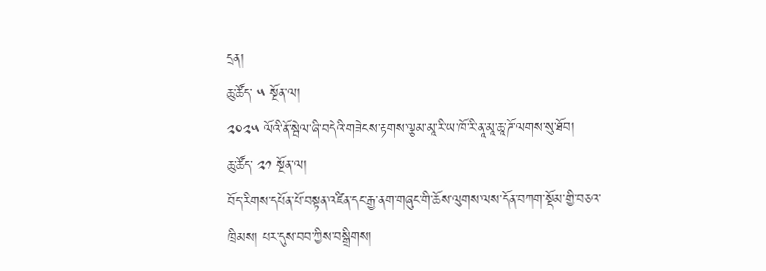དྲན།
ཆུ་ཚོད་ ༥ སྔོན་ལ།
༢༠༢༥ ལོའི་ནོ་སྦེལ་ཞི་བདེའི་གཟེངས་རྟགས་ལྕམ་མཱ་རི་ཡ་ཁོ་རི་ནཱ་མཱ་ཆཱ་ཌོ་ལགས་སུ་ཐོབ།
ཆུ་ཚོད་ ༢༡ སྔོན་ལ།
བོད་རིགས་དཔོན་པོ་བསྟན་འཛིན་དང་རྒྱ་ནག་གཞུང་གི་ཆོས་ལུགས་ལས་དོན་བཀག་སྡོམ་གྱི་བཅའ་ཁྲིམས། པར་དུས་བབ་ཀྱིས་བསྒྲིགས།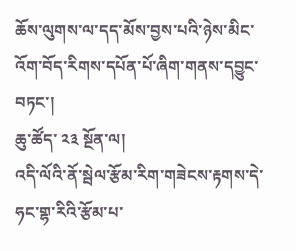ཆོས་ལུགས་ལ་དད་མོས་བྱས་པའི་ཉེས་མིང་འོག་བོད་རིགས་དཔོན་པོ་ཞིག་གནས་དབྱུང་བཏང་།
ཆུ་ཚོད་ ༢༣ སྔོན་ལ།
འདི་ལོའི་ནོ་སྦེལ་རྩོམ་རིག་གཟེངས་རྟགས་དེ་ཧང་གྷ་རིའི་རྩོམ་པ་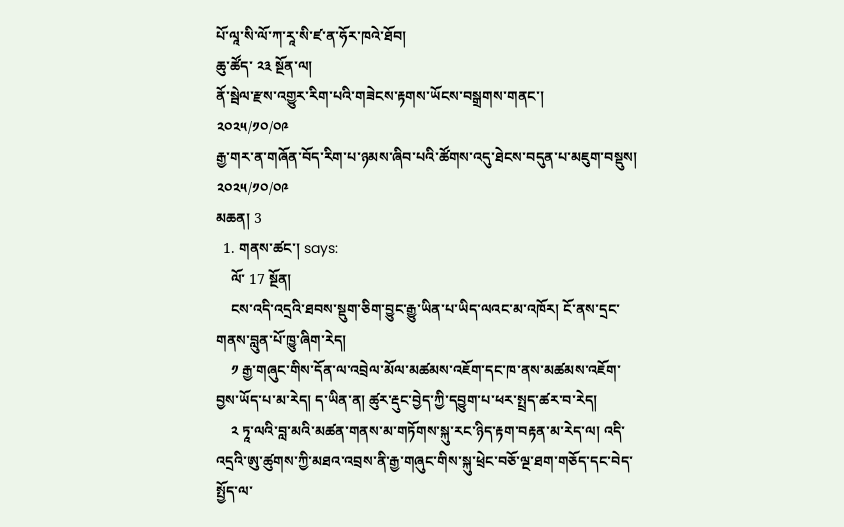པོ་ལཱ་སི་ལོ་ཀ་རཱ་སི་ཛ་ན་ཧོར་ཁའེ་ཐོབ།
ཆུ་ཚོད་ ༢༣ སྔོན་ལ།
ནོ་སྦེལ་རྫས་འགྱུར་རིག་པའི་གཟེངས་རྟགས་ཡོངས་བསྒྲགས་གནང་།
༢༠༢༥/༡༠/༠༩
རྒྱ་གར་ན་གཞོན་བོད་རིག་པ་ཉམས་ཞིབ་པའི་ཚོགས་འདུ་ཐེངས་བདུན་པ་མཇུག་བསྡུས།
༢༠༢༥/༡༠/༠༩
མཆན། 3
  1. གནས་ཚང་། says:
    ལོ་ 17 སྔོན།
    ངས་འདི་འདྲའི་ཐབས་སྡུག་ཅིག་བྱུང་རྒྱུ་ཡིན་པ་ཡིད་ལའང་མ་འཁོར། ངོ་ནས་དྲང་གནས་བླུན་པོ་ཁྱུ་ཞིག་རེད།
    ༡ རྒྱ་གཞུང་གིས་དོན་ལ་འབྲེལ་མོལ་མཚམས་འཇོག་དང་ཁ་ནས་མཚམས་འཇོག་བྱས་ཡོད་པ་མ་རེད། ད་ཡིན་ན། ཚུར་རྡུང་བྱེད་ཀྱི་དབྱུག་པ་ཕར་སྤྲད་ཚར་བ་རེད།
    ༢ ཏཱ་ལའི་བླ་མའི་མཚན་གནས་མ་གཏོགས་སྐུ་རང་ཉིད་རྟག་བརྟན་མ་རེད་ལ། འདི་འདྲའི་ཨུ་ཚུགས་ཀྱི་མཐའ་འབྲས་ནི་རྒྱ་གཞུང་གིས་སྐུ་ཕྲེང་བཅོ་ལྔ་ཐག་གཅོད་དང་བེད་སྤྱོད་ལ་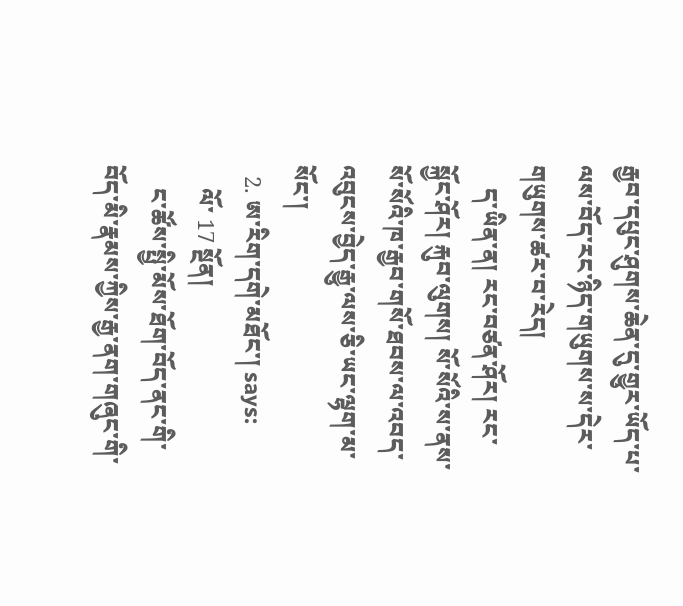རྒྱབ་དཔུང་ཤུགས་ཆེན་དུ་གྱུར་ཡོད་པ་ལས་བོད་རང་ཉིད་གཡུགས་ས་དེར་གཡུགས་ཚར་བ་རེད།
    ད་ཡིན་ན། རང་བཙན་ཤོར། རང་སྐྱོང་ཤོར། རྐུབ་ལུགས། སོ་སོའི་ས་ནས་སོ་སོའི་ཁ་རྒྱབ་གསོ་ཐབས་ལ་འབད་འབུངས་བྱེད་རྒྱུ་ལས་ཅི་ཡང་ལྷག་མ་སོང་།
  2. ཨ་རིག་དགེ་མཐོང་། says:
    ལོ་ 17 སྔོན།
    ང་ཚོས་སྤྱི་མོས་ཐོག་བོད་ནང་གི་བོད་མི་རྣམས་ཀྱིས་རྒྱ་ནག་གཞུང་གི་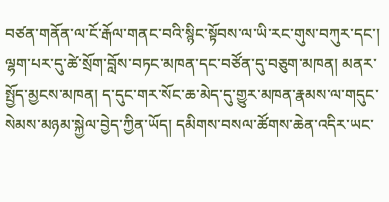བཙན་གནོན་ལ་ངོ་རྒོལ་གནང་བའི་སྙིང་སྟོབས་ལ་ཡི་རང་གུས་བཀུར་དང་། ལྷག་པར་དུ་ཚེ་སྲོག་བློས་བཏང་མཁན་དང་བཙོན་དུ་བཅུག་མཁན། མནར་སྤྱོད་མྱངས་མཁན། ད་དུང་གར་སོང་ཆ་མེད་དུ་གྱུར་མཁན་རྣམས་ལ་གདུང་སེམས་མཉམ་སྐྱེལ་བྱེད་ཀྱིན་ཡོད། དམིགས་བསལ་ཚོགས་ཆེན་འདིར་ཡང་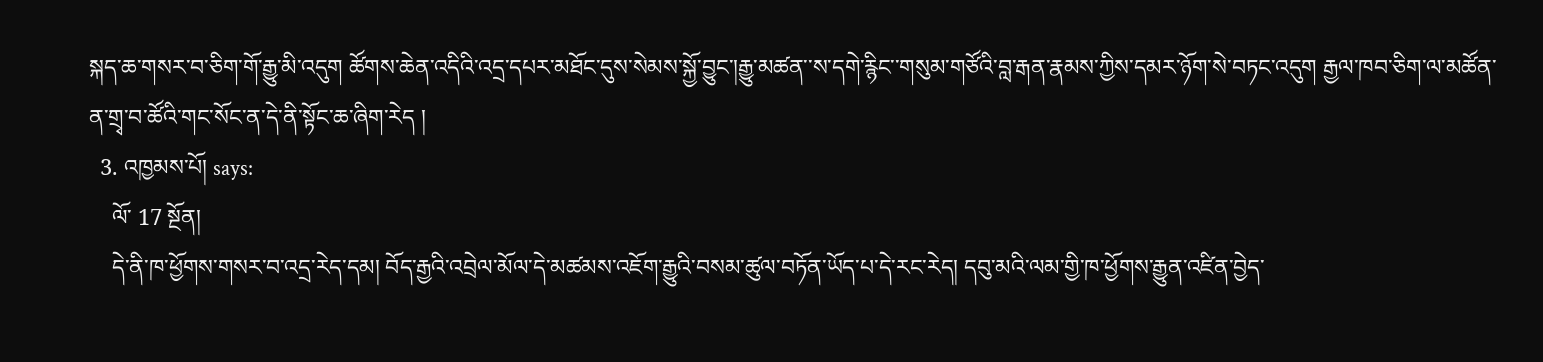སྐད་ཆ་གསར་བ་ཅིག་གོ་རྒྱུ་མི་འདུག ཚོགས་ཆེན་འདིའི་འདྲ་དཔར་མཐོང་དུས་སེམས་སྐྱོ་བྱུང་།རྒྱུ་མཚན་་ས་དགེ་རྙིང་་གསུམ་གཙོའི་བླ་རྒན་རྣམས་ཀྱིས་དམར་ཉོག་སེ་བཏང་འདུག རྒྱལ་ཁབ་ཅིག་ལ་མཚོན་ན་གྲྭ་བ་ཚོའི་གང་སོང་ན་དེ་ནི་སྟོང་ཆ་ཞིག་རེད །
  3. འཁྱམས་པོ། says:
    ལོ་ 17 སྔོན།
    དེ་ནི་ཁ་ཕྱོགས་གསར་བ་འདྲ་རེད་དམ། བོད་རྒྱའི་འབྲེལ་མོལ་དེ་མཚམས་འཇོག་རྒྱུའི་བསམ་ཚུལ་བཏོན་ཡོད་པ་དེ་རང་རེད། དབུ་མའི་ལམ་གྱི་ཁ་ཕྱོགས་རྒྱུན་འཛིན་བྱེད་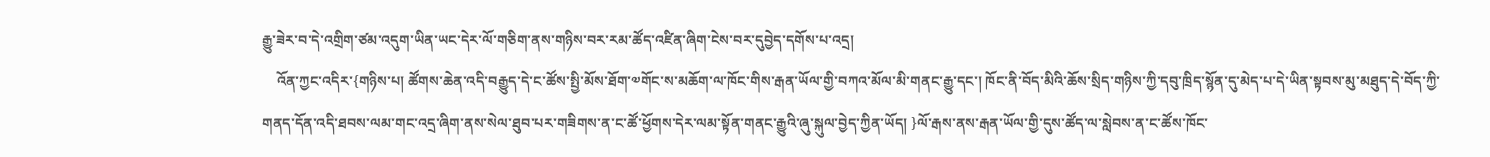རྒྱུ་ཟེར་བ་དེ་འགྲིག་ཙམ་འདུག་ཡིན་ཡང་དེར་ལོ་གཅིག་ནས་གཉིས་བར་རམ་ཚོད་འཛིན་ཞིག་ངེས་བར་དུབྱེད་དགོས་པ་འདྲ།
    འོན་ཀྱང་འདིར་{གཉིས་པ། ཚོགས་ཆེན་འདི་བརྒྱུད་དེ་ང་ཚོས་སྤྱི་མོས་ཐོག་༧གོང་ས་མཆོག་ལ་ཁོང་གིས་རྒན་ཡོལ་གྱི་བཀའ་མོལ་མི་གནང་རྒྱུ་དང་། ཁོང་ནི་བོད་མིའི་ཆོས་སྲིད་གཉིས་ཀྱི་དབུ་ཁྲིད་སྙོན་དུ་མེད་པ་དེ་ཡིན་སྟབས་མུ་མཐུད་དེ་བོད་ཀྱི་གནད་དོན་འདི་ཐབས་ལམ་གང་འདྲ་ཞིག་ནས་སེལ་ཐུབ་པར་གཟིགས་ན་ང་ཚོ་ཕྱོགས་དེར་ལམ་སྟོན་གནང་རྒྱུའི་ཞུ་སྐུལ་བྱེད་ཀྱིན་ཡོད། }ལོ་རྒས་ནས་རྒན་ཡོལ་གྱི་དུས་ཚོད་ལ་སླེབས་ན་ང་ཚོས་ཁོང་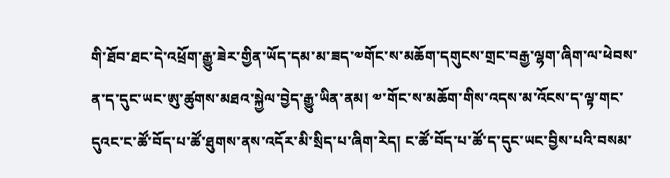གི་ཐོབ་ཐང་དེ་འཕྲོག་རྒྱུ་ཟེར་གྱིན་ཡོད་དམ་མ་ཟད་༧གོང་ས་མཆོག་དགུངས་གྲང་བརྒྱ་ལྷག་ཞིག་ལ་ཕེབས་ན་ད་དུང་ཡང་ཨུ་ཚུགས་མཐའ་སྐྱེལ་བྱེད་རྒྱུ་ཡིན་ནམ། ༧་གོང་ས་མཆོག་གིས་འདས་མ་འོངས་ད་ལྟ་གང་དུའང་ང་ཚོ་བོད་པ་ཚོ་ཐུགས་ནས་འདོར་མི་སྲིད་པ་ཞིག་རེད། ང་ཚོ་བོད་པ་ཚོ་ད་དུང་ཡང་བྱིས་པའི་བསམ་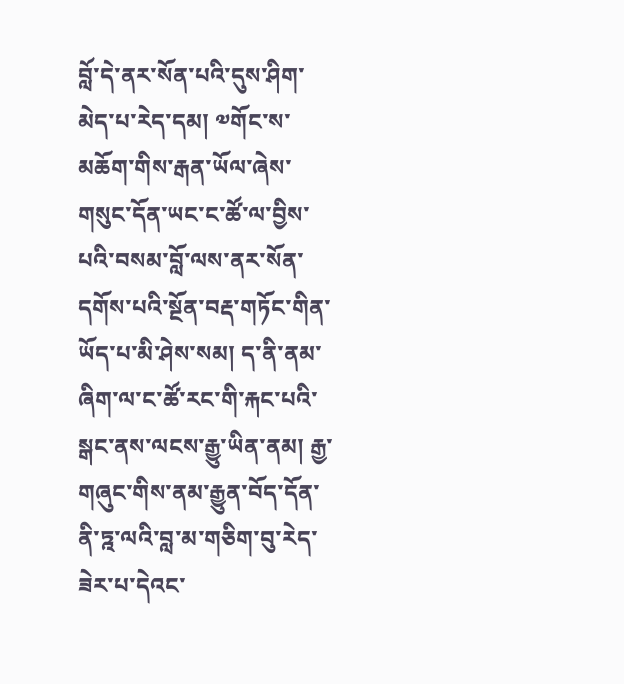བློ་དེ་ནར་སོན་པའི་དུས་ཤིག་མེད་པ་རེད་དམ། ༧གོང་ས་མཆོག་གིས་རྒན་ཡོལ་ཞེས་གསུང་དོན་ཡང་ང་ཚོ་ལ་བྱིས་པའི་བསམ་བློ་ལས་ནར་སོན་དགོས་པའི་སྔོན་བརྡ་གཏོང་གིན་ཡོད་པ་མི་ཤེས་སམ། ད་ནི་ནམ་ཞིག་ལ་ང་ཚོ་རང་གི་རྐང་པའི་སྒང་ནས་ལངས་རྒྱུ་ཡིན་ནམ། རྒྱ་གཞུང་གིས་ནམ་རྒྱུན་བོད་དོན་ནི་ཏྰ་ལའི་བླ་མ་གཅིག་བུ་རེད་ཟེར་པ་དེའང་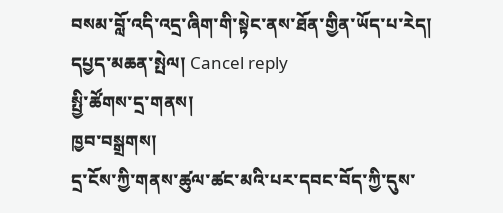བསམ་བློ་འདི་འདྲ་ཞིག་གི་སྟེང་ནས་ཐོན་གྱིན་ཡོད་པ་རེད།
དཔྱད་མཆན་སྤེལ། Cancel reply
སྤྱི་ཚོགས་དྲ་གནས།
ཁྱབ་བསྒྲགས།
དྲ་ངོས་ཀྱི་གནས་ཚུལ་ཚང་མའི་པར་དབང་བོད་ཀྱི་དུས་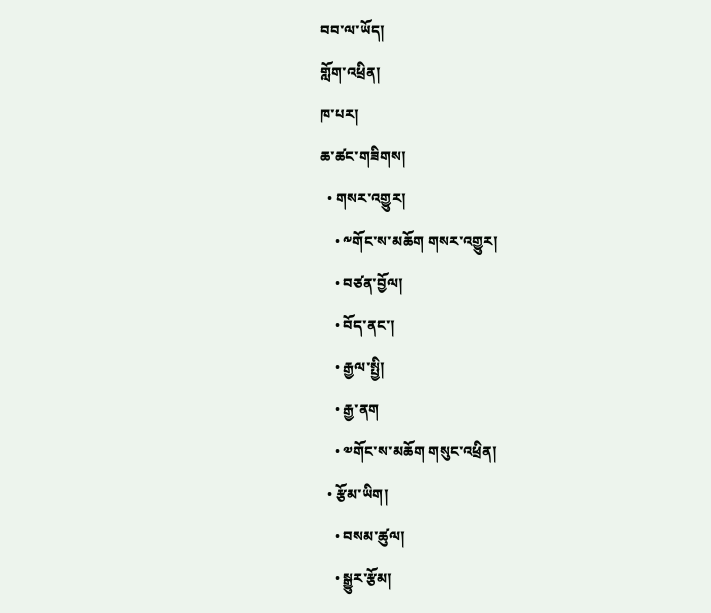བབ་ལ་ཡོད།
གློག་འཕྲིན།
ཁ་པར།
ཆ་ཚང་གཟིགས།
  • གསར་འགྱུར།
    • ༸གོང་ས་མཆོག གསར་འགྱུར།
    • བཙན་བྱོལ།
    • བོད་ནང་།
    • རྒྱལ་སྤྱི།
    • རྒྱ་ནག
    • ༧གོང་ས་མཆོག གསུང་འཕྲིན།
  • རྩོམ་ཡིག།
    • བསམ་ཚུལ།
    • སྒྱུར་རྩོམ།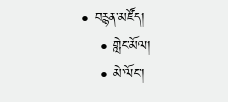• བརྙན་མཛོད།
    • གླེང་མོལ།
    • མེ་ལོང་།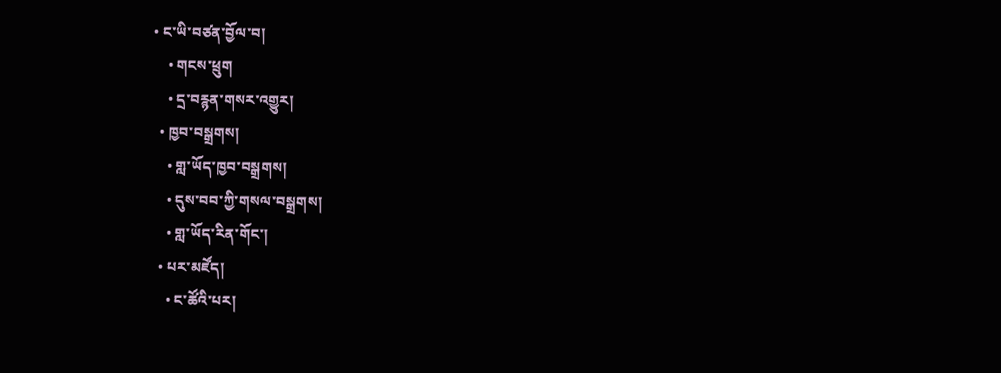• ང་ཡི་བཙན་བྱོལ་བ།
    • གངས་ཕྲུག
    • དྲ་བརྙན་གསར་འགྱུར།
  • ཁྱབ་བསྒྲགས།
    • གླ་ཡོད་ཁྱབ་བསྒྲགས།
    • དུས་བབ་ཀྱི་གསལ་བསྒྲགས།
    • གླ་ཡོད་རིན་གོང་།
  • པར་མཛོད།
    • ང་ཚོའི་པར།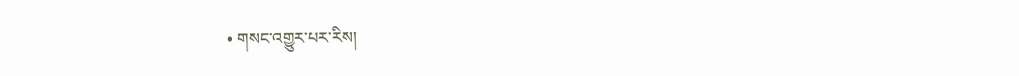• གསང་འགྱུར་པར་རིས།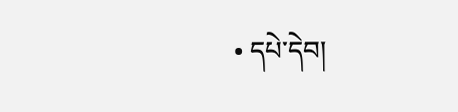• དཔེ་དེབ།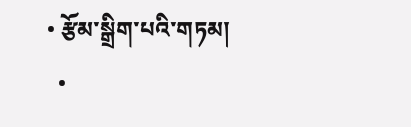• རྩོམ་སྒྲིག་པའི་གཏམ།
  •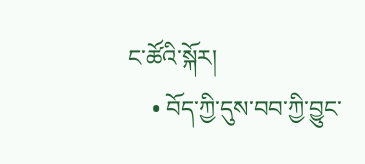ང་ཚོའི་སྐོར།
    • བོད་ཀྱི་དུས་བབ་ཀྱི་བྱུང་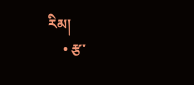རིམ།
    • རྩ་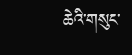ཆེའི་གསུང་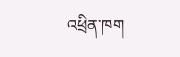འཕྲིན་ཁག